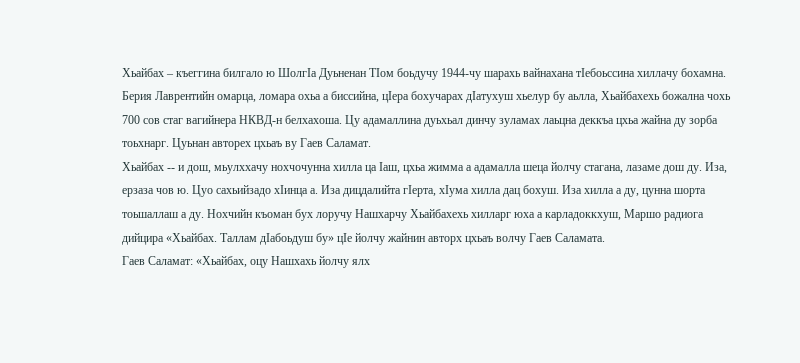Хьайбах – къеггина билгало ю ШолгIа Дуьненан ТIом боьдучу 1944-чу шарахь вайнахана тIебоьссина хиллачу бохамна. Берия Лаврентийн омарца, ломара охьа а биссийна, цIера бохучарах дIатухуш хьелур бу аьлла, Хьайбахехь божална чохь 700 сов стаг вагийнера НКВД-н белхахоша. Цу адамаллина дуьхьал динчу зуламах лаьцна деккъа цхьа жайна ду зорба тоьхнарг. Цуьнан авторех цхьаъ ву Гаев Саламат.
Хьайбах -- и дош, мьулххачу нохчочунна хилла ца Iаш, цхьа жимма а адамалла шеца йолчу стагана, лазаме дош ду. Иза, ерзаза чов ю. Цуо сахьийзадо хIинца а. Иза дицдалийта гIерта, хIума хилла дац бохуш. Иза хилла а ду, цунна шорта тоьшаллаш а ду. Нохчийн къоман бух лоручу Нашхарчу Хьайбахехь хилларг юха а карладоккхуш, Маршо радиога дийцира «Хьайбах. Таллам дIабоьдуш бу» цIе йолчу жайнин авторх цхьаъ волчу Гаев Саламата.
Гаев Саламат: «Хьайбах, оцу Нашхахь йолчу ялх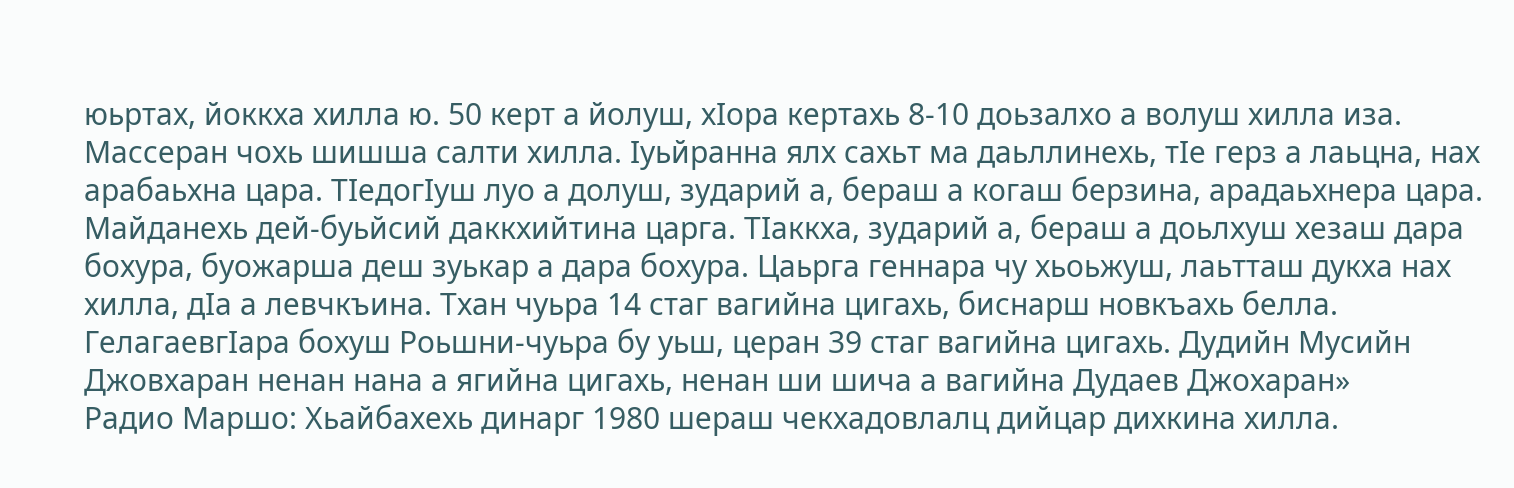юьртах, йоккха хилла ю. 50 керт а йолуш, хIора кертахь 8-10 доьзалхо а волуш хилла иза. Массеран чохь шишша салти хилла. Iуьйранна ялх сахьт ма даьллинехь, тIе герз а лаьцна, нах арабаьхна цара. ТIедогIуш луо а долуш, зударий а, бераш а когаш берзина, арадаьхнера цара. Майданехь дей-буьйсий даккхийтина царга. ТIаккха, зударий а, бераш а доьлхуш хезаш дара бохура, буожарша деш зуькар а дара бохура. Цаьрга геннара чу хьоьжуш, лаьтташ дукха нах хилла, дIа а левчкъина. Тхан чуьра 14 стаг вагийна цигахь, биснарш новкъахь белла. ГелагаевгIара бохуш Роьшни-чуьра бу уьш, церан 39 стаг вагийна цигахь. Дудийн Мусийн Джовхаран ненан нана а ягийна цигахь, ненан ши шича а вагийна Дудаев Джохаран»
Радио Маршо: Хьайбахехь динарг 1980 шераш чекхадовлалц дийцар дихкина хилла.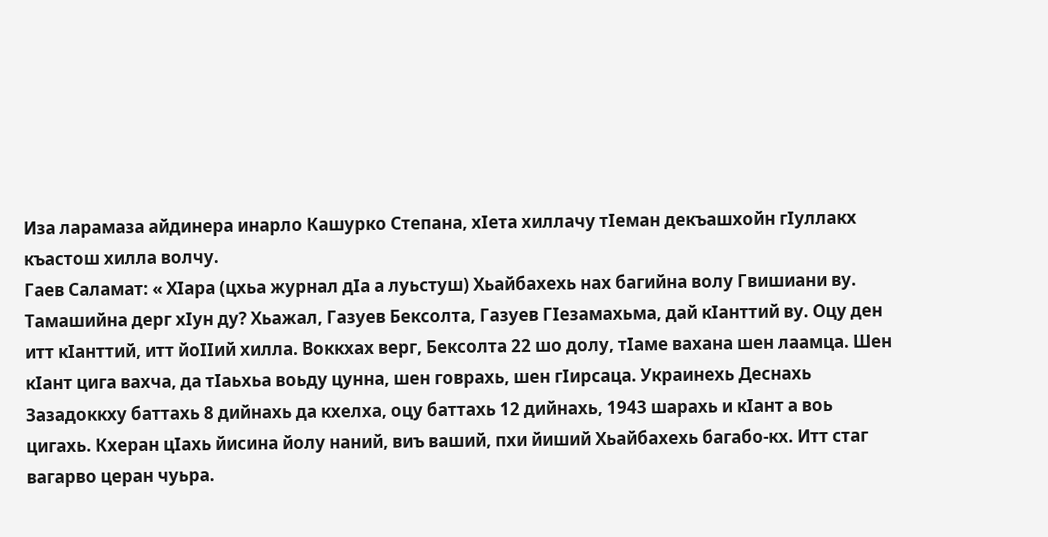Иза ларамаза айдинера инарло Кашурко Степана, хIета хиллачу тIеман декъашхойн гIуллакх къастош хилла волчу.
Гаев Саламат: « ХIара (цхьа журнал дIа а луьстуш) Хьайбахехь нах багийна волу Гвишиани ву. Тамашийна дерг хIун ду? Хьажал, Газуев Бексолта, Газуев ГIезамахьма, дай кIанттий ву. Оцу ден итт кIанттий, итт йоIIий хилла. Воккхах верг, Бексолта 22 шо долу, тIаме вахана шен лаамца. Шен кIант цига вахча, да тIаьхьа воьду цунна, шен говрахь, шен гIирсаца. Украинехь Деснахь Зазадоккху баттахь 8 дийнахь да кхелха, оцу баттахь 12 дийнахь, 1943 шарахь и кIант а воь цигахь. Кхеран цIахь йисина йолу наний, виъ ваший, пхи йиший Хьайбахехь багабо-кх. Итт стаг вагарво церан чуьра.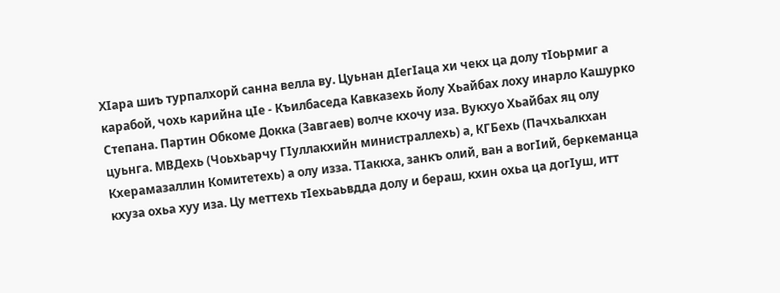ХIара шиъ турпалхорй санна велла ву. Цуьнан дIегIаца хи чекх ца долу тIоьрмиг а карабой, чохь карийна цIе - Къилбаседа Кавказехь йолу Хьайбах лоху инарло Кашурко Степана. Партин Обкоме Докка (Завгаев) волче кхочу иза. Вукхуо Хьайбах яц олу цуьнга. МВДехь (Чоьхьарчу ГIуллакхийн министраллехь) а, КГБехь (Пачхьалкхан Кхерамазаллин Комитетехь) а олу изза. ТIаккха, занкъ олий, ван а вогIий, беркеманца кхуза охьа хуу иза. Цу меттехь тIехьаьвдда долу и бераш, кхин охьа ца догIуш, итт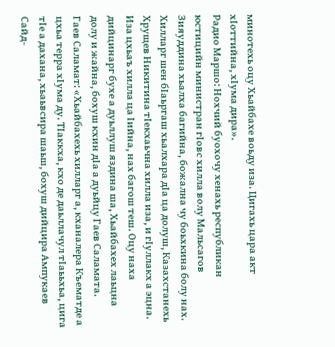минотехь оцу Хьайбахе воьду иза. Цигахь цара акт хIоттийна, хIума дира».
Радио Маршо: Нохчий буохочу хенахь республикан юстицийн министран гIовс хилла волу Мальсагов Зияуддина хьалха багийна, божална чу боьхкина болу нах. Хилларг шен бIаьргаш хьалхара дIа ца долуш, Казахстанехь Хрущев Никитина тIекхаьчна хилла иза, и гIуллакх а эцна. Иза цхьаъ хилла ца Iийна, нах багош теш. Оцу наха дийцинарг бухе а дуьллуш яздина ша, Хьайбахех лаьцна долу и жайна, бохуш кхин дIа а дуьйцу Гаев Саламата.
Гаев Саламат: «Хьайбахехь хилларг а, кханалера Къематде а цхьа терра хIума ду. ТIаккха, кхо де даьллачул тIаььхьа, цига тIе а дахана, хьаьвсира шаьш, бохуш дийцира Ампукаев Сайд-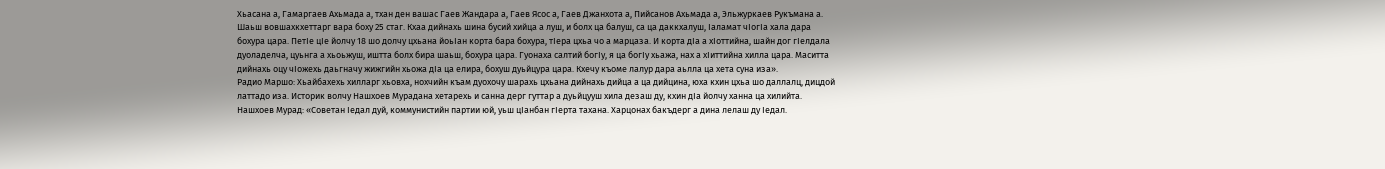Хьасана а, Гамаргаев Ахьмада а, тхан ден вашас Гаев Жандара а, Гаев Ясос а, Гаев Джанхота а, Пийсанов Ахьмада а, Эльжуркаев Рукъмана а. Шаьш вовшахкхеттарг вара боху 25 стаг. Кхаа дийнахь шина бусий хийца а луш, и болх ца балуш, са ца даккхалуш, Iаламат чIогIа хала дара бохура цара. ПетIе цIе йолчу 18 шо долчу цхьана йоьIан корта бара бохура, тIера цхьа чо а марцаза. И корта дIа а хIоттийна, шайн дог гIелдала дуоладелча, цуьнга а хьоьжуш, иштта болх бира шаьш, бохура цара. Гуонаха салтий богIу, я ца богIу хьажа, нах а хIиттийна хилла цара. Маситта дийнахь оцу чIожехь даьгначу жижгийн хьожа дIа ца елира, бохуш дуьйцура цара. Кхечу къоме лалур дара аьлла ца хета суна иза».
Радио Маршо: Хьайбахехь хилларг хьовха, нохчийн къам дуохочу шарахь цхьана дийнахь дийца а ца дийцина, юха кхин цхьа шо даллалц, дицдой латтадо иза. Историк волчу Нашхоев Мурадана хетарехь и санна дерг гуттар а дуьйцууш хила дезаш ду, кхин дIа йолчу ханна ца хилийта.
Нашхоев Мурад: «Советан Iедал дуй, коммунистийн партии юй, уьш цIанбан гIерта тахана. Харцонах бакъдерг а дина лелаш ду Iедал.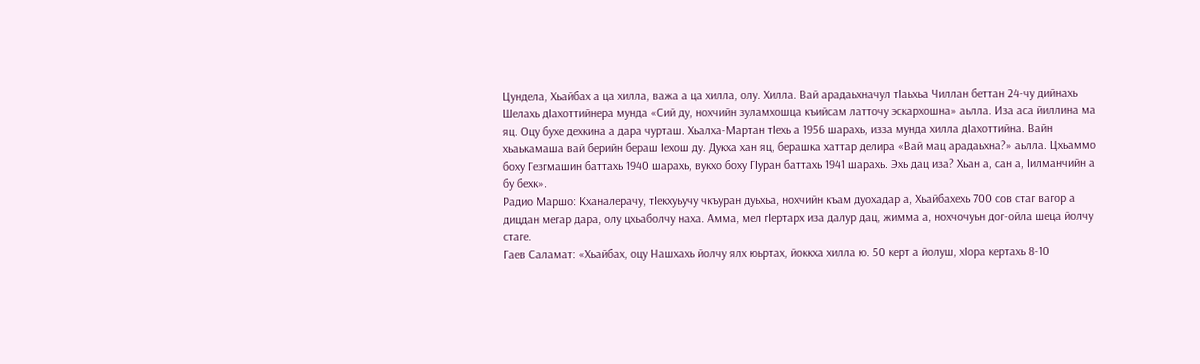Цундела, Хьайбах а ца хилла, важа а ца хилла, олу. Хилла. Вай арадаьхначул тIаьхьа Чиллан беттан 24-чу дийнахь Шелахь дIахоттийнера мунда «Сий ду, нохчийн зуламхошца къийсам латточу эскархошна» аьлла. Иза аса йиллина ма яц. Оцу бухе дехкина а дара чурташ. Хьалха-Мартан тIехь а 1956 шарахь, изза мунда хилла дIахоттийна. Вайн хьаькамаша вай берийн бераш Iехош ду. Дукха хан яц, берашка хаттар делира «Вай мац арадаьхна?» аьлла. Цхьаммо боху Гезгмашин баттахь 1940 шарахь, вукхо боху ГIуран баттахь 1941 шарахь. Эхь дац иза? Хьан а, сан а, Iилманчийн а бу бехк».
Радио Маршо: Кханалерачу, тIекхуьучу чкъуран дуьхьа, нохчийн къам дуохадар а, Хьайбахехь 700 сов стаг вагор а дицдан мегар дара, олу цхьаболчу наха. Амма, мел гIертарх иза далур дац, жимма а, нохчочуьн дог-ойла шеца йолчу стаге.
Гаев Саламат: «Хьайбах, оцу Нашхахь йолчу ялх юьртах, йоккха хилла ю. 50 керт а йолуш, хIора кертахь 8-10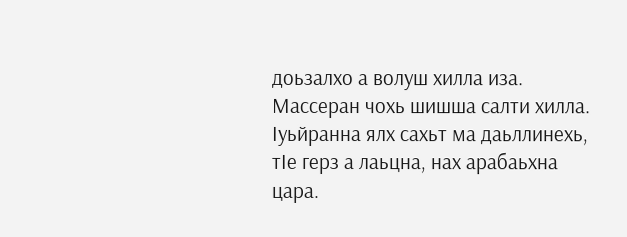доьзалхо а волуш хилла иза. Массеран чохь шишша салти хилла. Iуьйранна ялх сахьт ма даьллинехь, тIе герз а лаьцна, нах арабаьхна цара.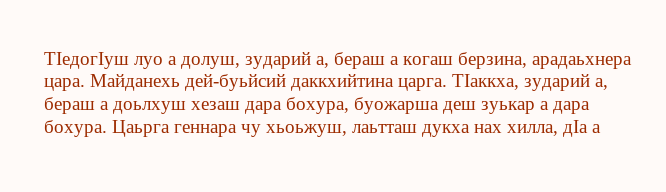ТIедогIуш луо а долуш, зударий а, бераш а когаш берзина, арадаьхнера цара. Майданехь дей-буьйсий даккхийтина царга. ТIаккха, зударий а, бераш а доьлхуш хезаш дара бохура, буожарша деш зуькар а дара бохура. Цаьрга геннара чу хьоьжуш, лаьтташ дукха нах хилла, дIа а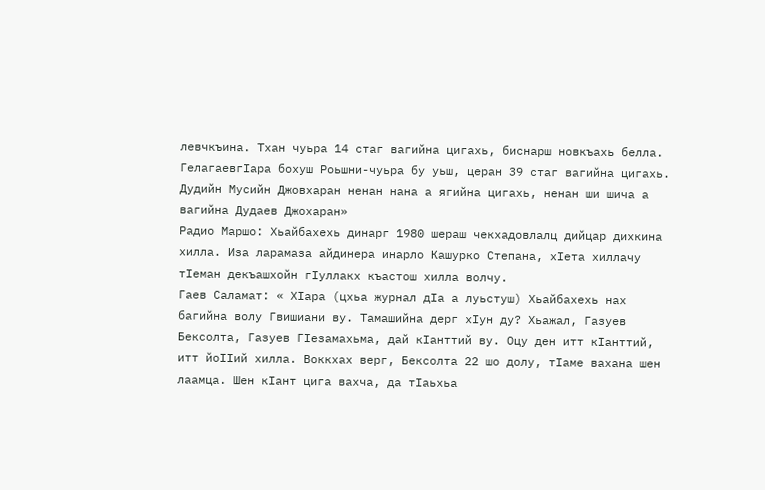левчкъина. Тхан чуьра 14 стаг вагийна цигахь, биснарш новкъахь белла. ГелагаевгIара бохуш Роьшни-чуьра бу уьш, церан 39 стаг вагийна цигахь. Дудийн Мусийн Джовхаран ненан нана а ягийна цигахь, ненан ши шича а вагийна Дудаев Джохаран»
Радио Маршо: Хьайбахехь динарг 1980 шераш чекхадовлалц дийцар дихкина хилла. Иза ларамаза айдинера инарло Кашурко Степана, хIета хиллачу тIеман декъашхойн гIуллакх къастош хилла волчу.
Гаев Саламат: « ХIара (цхьа журнал дIа а луьстуш) Хьайбахехь нах багийна волу Гвишиани ву. Тамашийна дерг хIун ду? Хьажал, Газуев Бексолта, Газуев ГIезамахьма, дай кIанттий ву. Оцу ден итт кIанттий, итт йоIIий хилла. Воккхах верг, Бексолта 22 шо долу, тIаме вахана шен лаамца. Шен кIант цига вахча, да тIаьхьа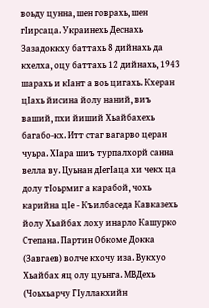воьду цунна, шен говрахь, шен гIирсаца. Украинехь Деснахь Зазадоккху баттахь 8 дийнахь да кхелха, оцу баттахь 12 дийнахь, 1943 шарахь и кIант а воь цигахь. Кхеран цIахь йисина йолу наний, виъ ваший, пхи йиший Хьайбахехь багабо-кх. Итт стаг вагарво церан чуьра. ХIара шиъ турпалхорй санна велла ву. Цуьнан дIегIаца хи чекх ца долу тIоьрмиг а карабой, чохь карийна цIе - Къилбаседа Кавказехь йолу Хьайбах лоху инарло Кашурко Степана. Партин Обкоме Докка (Завгаев) волче кхочу иза. Вукхуо Хьайбах яц олу цуьнга. МВДехь (Чоьхьарчу ГIуллакхийн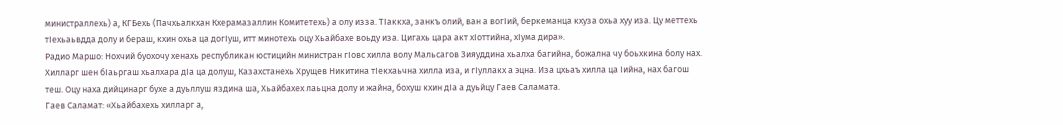министраллехь) а, КГБехь (Пачхьалкхан Кхерамазаллин Комитетехь) а олу изза. ТIаккха, занкъ олий, ван а вогIий, беркеманца кхуза охьа хуу иза. Цу меттехь тIехьаьвдда долу и бераш, кхин охьа ца догIуш, итт минотехь оцу Хьайбахе воьду иза. Цигахь цара акт хIоттийна, хIума дира».
Радио Маршо: Нохчий буохочу хенахь республикан юстицийн министран гIовс хилла волу Мальсагов Зияуддина хьалха багийна, божална чу боьхкина болу нах. Хилларг шен бIаьргаш хьалхара дIа ца долуш, Казахстанехь Хрущев Никитина тIекхаьчна хилла иза, и гIуллакх а эцна. Иза цхьаъ хилла ца Iийна, нах багош теш. Оцу наха дийцинарг бухе а дуьллуш яздина ша, Хьайбахех лаьцна долу и жайна, бохуш кхин дIа а дуьйцу Гаев Саламата.
Гаев Саламат: «Хьайбахехь хилларг а,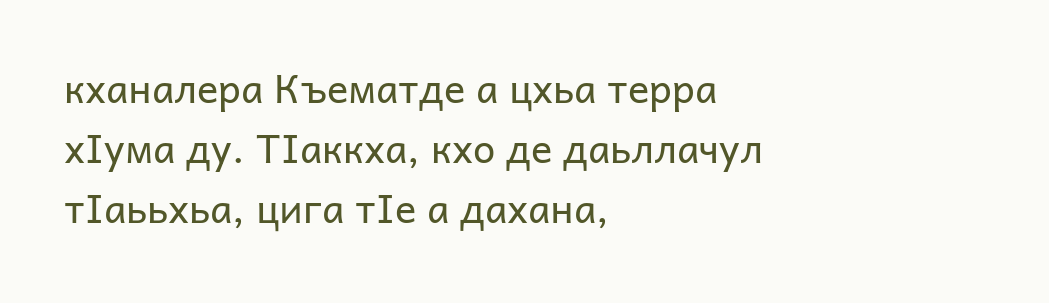кханалера Къематде а цхьа терра хIума ду. ТIаккха, кхо де даьллачул тIаььхьа, цига тIе а дахана,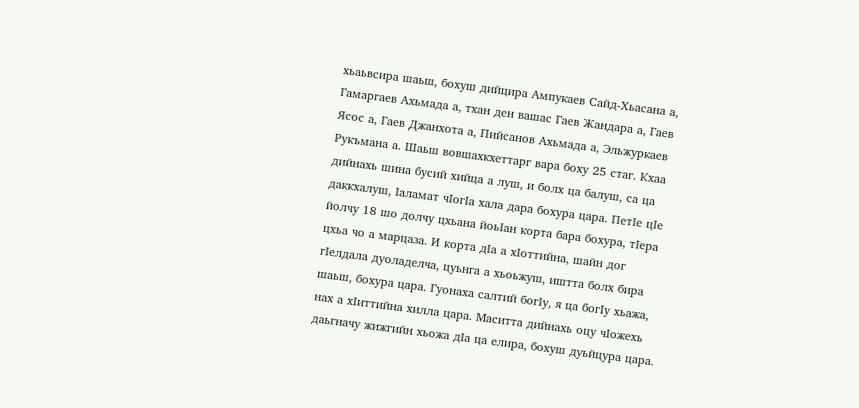хьаьвсира шаьш, бохуш дийцира Ампукаев Сайд-Хьасана а, Гамаргаев Ахьмада а, тхан ден вашас Гаев Жандара а, Гаев Ясос а, Гаев Джанхота а, Пийсанов Ахьмада а, Эльжуркаев Рукъмана а. Шаьш вовшахкхеттарг вара боху 25 стаг. Кхаа дийнахь шина бусий хийца а луш, и болх ца балуш, са ца даккхалуш, Iаламат чIогIа хала дара бохура цара. ПетIе цIе йолчу 18 шо долчу цхьана йоьIан корта бара бохура, тIера цхьа чо а марцаза. И корта дIа а хIоттийна, шайн дог гIелдала дуоладелча, цуьнга а хьоьжуш, иштта болх бира шаьш, бохура цара. Гуонаха салтий богIу, я ца богIу хьажа, нах а хIиттийна хилла цара. Маситта дийнахь оцу чIожехь даьгначу жижгийн хьожа дIа ца елира, бохуш дуьйцура цара.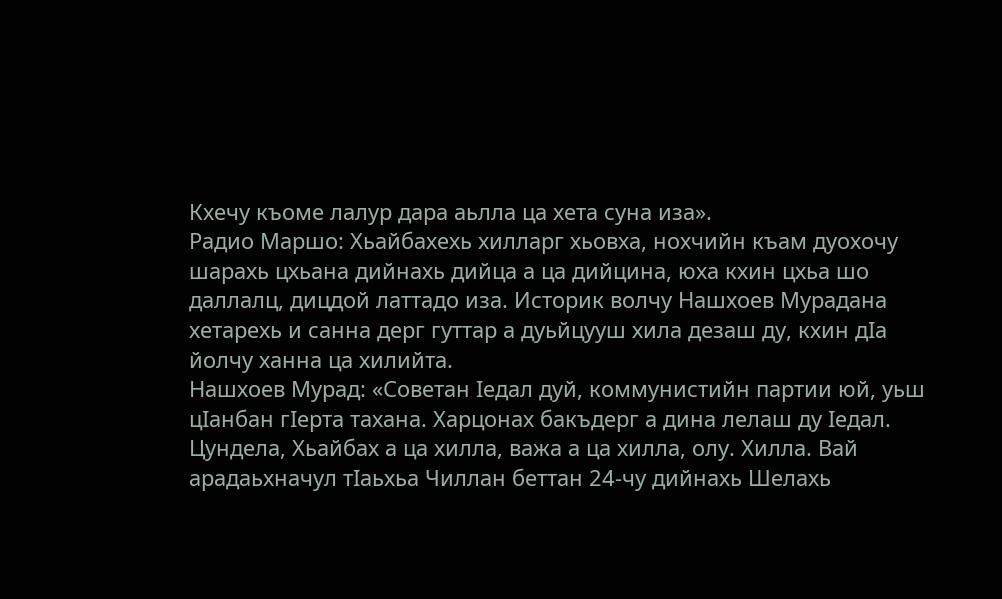Кхечу къоме лалур дара аьлла ца хета суна иза».
Радио Маршо: Хьайбахехь хилларг хьовха, нохчийн къам дуохочу шарахь цхьана дийнахь дийца а ца дийцина, юха кхин цхьа шо даллалц, дицдой латтадо иза. Историк волчу Нашхоев Мурадана хетарехь и санна дерг гуттар а дуьйцууш хила дезаш ду, кхин дIа йолчу ханна ца хилийта.
Нашхоев Мурад: «Советан Iедал дуй, коммунистийн партии юй, уьш цIанбан гIерта тахана. Харцонах бакъдерг а дина лелаш ду Iедал. Цундела, Хьайбах а ца хилла, важа а ца хилла, олу. Хилла. Вай арадаьхначул тIаьхьа Чиллан беттан 24-чу дийнахь Шелахь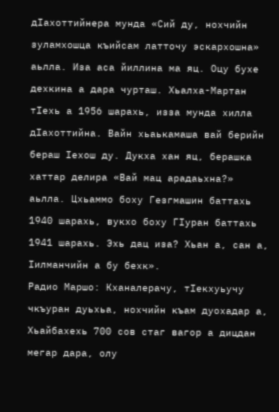дIахоттийнера мунда «Сий ду, нохчийн зуламхошца къийсам латточу эскархошна» аьлла. Иза аса йиллина ма яц. Оцу бухе дехкина а дара чурташ. Хьалха-Мартан тIехь а 1956 шарахь, изза мунда хилла дIахоттийна. Вайн хьаькамаша вай берийн бераш Iехош ду. Дукха хан яц, берашка хаттар делира «Вай мац арадаьхна?» аьлла. Цхьаммо боху Гезгмашин баттахь 1940 шарахь, вукхо боху ГIуран баттахь 1941 шарахь. Эхь дац иза? Хьан а, сан а, Iилманчийн а бу бехк».
Радио Маршо: Кханалерачу, тIекхуьучу чкъуран дуьхьа, нохчийн къам дуохадар а, Хьайбахехь 700 сов стаг вагор а дицдан мегар дара, олу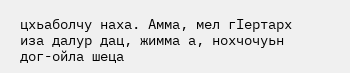цхьаболчу наха. Амма, мел гIертарх иза далур дац, жимма а, нохчочуьн дог-ойла шеца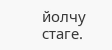йолчу стаге.